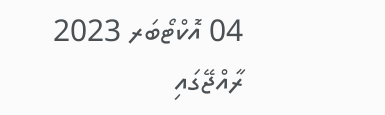04 އޮކްޓޯބަރ 2023
ރާއްޖޭގައި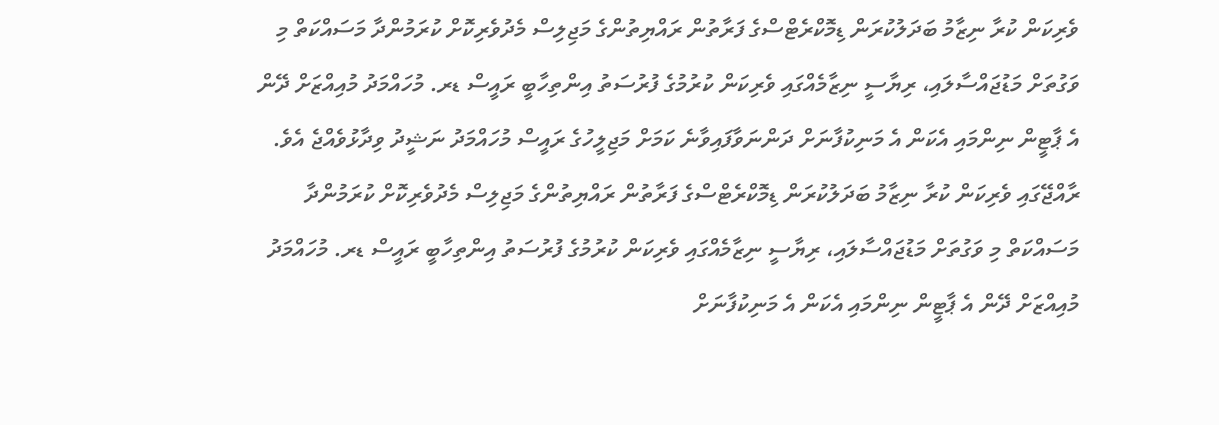ވެރިކަން ކުރާ ނިޒާމު ބަދަލުކުރަން ޑިމޮކްރެޓްސްގެ ފަރާތުން ރައްޔިތުންގެ މަޖިލިސް މެދުވެރިކޮށް ކުރަމުންދާ މަސައްކަތް މި ވަގުތަށް މަޑުޖައްސާލައި، ރިޔާސީ ނިޒާމެއްގައި ވެރިކަން ކުރުމުގެ ފުރުސަތު އިންތިހާބީ ރައީސް ޑރ. މުހައްމަދު މުއިއްޒަށް ދޭން އެ ޕާޓީން ނިންމައި އެކަން އެ މަނިކުފާނަށް ދަންނަވާފައިވާނެ ކަމަށް މަޖިލީހުގެ ރައީސް މުހައްމަދު ނަޝީދު ވިދާޅުވެއްޖެ އެވެ.
ރާއްޖޭގައި ވެރިކަން ކުރާ ނިޒާމު ބަދަލުކުރަން ޑިމޮކްރެޓްސްގެ ފަރާތުން ރައްޔިތުންގެ މަޖިލިސް މެދުވެރިކޮށް ކުރަމުންދާ މަސައްކަތް މި ވަގުތަށް މަޑުޖައްސާލައި، ރިޔާސީ ނިޒާމެއްގައި ވެރިކަން ކުރުމުގެ ފުރުސަތު އިންތިހާބީ ރައީސް ޑރ. މުހައްމަދު މުއިއްޒަށް ދޭން އެ ޕާޓީން ނިންމައި އެކަން އެ މަނިކުފާނަށް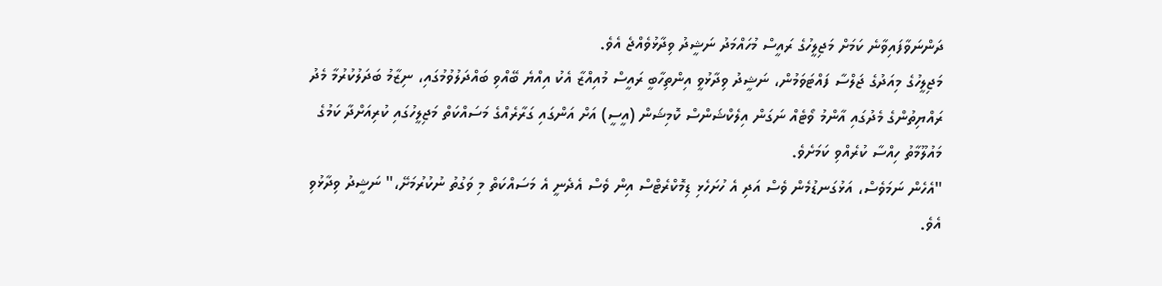ދަންނަވާފައިވާނެ ކަމަށް މަޖިލީހުގެ ރައީސް މުހައްމަދު ނަޝީދު ވިދާޅުވެއްޖެ އެވެ.
މަޖިލީހުގެ މިއަދުގެ ޖަލްސާ ފައްޓަވަމުން، ނަޝީދު ވިދާޅުވީ އިންތިހާބީ ރައީސް މުއިއްޒާ އެކު އިއްޔެ ބޭއްވި ބައްދަލުވުމުގައި، ނިޒާމު ބަދަލުކުރުމާ މެދު ރައްޔިތުންގެ މެދުގައި އާންމު ވޯޓެއް ނަގަން އިލެކްޝަންސް ކޮމިޝަން (އީސީ) އަށް އަންގައި ގަރާރެއްގެ މަސައްކަތް މަޖިލީހުގައި ކުރިއަށްދާ ކަމުގެ މައުލޫމާތު ހިއްސާ ކުރެއްވި ކަމަށެވެ.
"އެހެން ނަމަވެސް، އަޅުގަނޑުމެން ވެސް އަދި އެ ހުށަހެޅި ޑިމޮކްރެޓްސް އިން ވެސް އެދެނީ އެ މަސައްކަތް މި ވަގުތު ނުކުރުމަށޭ،" ނަޝީދު ވިދާޅުވި އެވެ.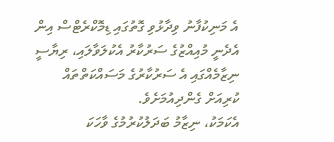އެ މަނިކުފާނު ވިދާޅުވި ގޮތުގައި ޑިމޮކްރެޓްސް އިން އެދެނީ މުއިއްޒުގެ ސަރުކާރު އެކުލަވާލައި، ރިޔާސީ ނިޒާމެއްގައި އެ ސަރުކާރުގެ މަސައްކަތްތައް ކުރިއަށް ގެންދިއުމަށެވެ.
އެކަމަކު، ނިޒާމު ބަދަލުކުރުމުގެ ވާހަކަ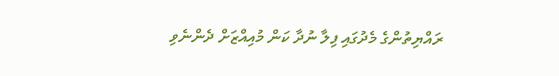ރައްޔިތުންގެ މެދުގައި ފިލާ ނުދާ ކަން މުއިއްޒަށް ދެންނެވި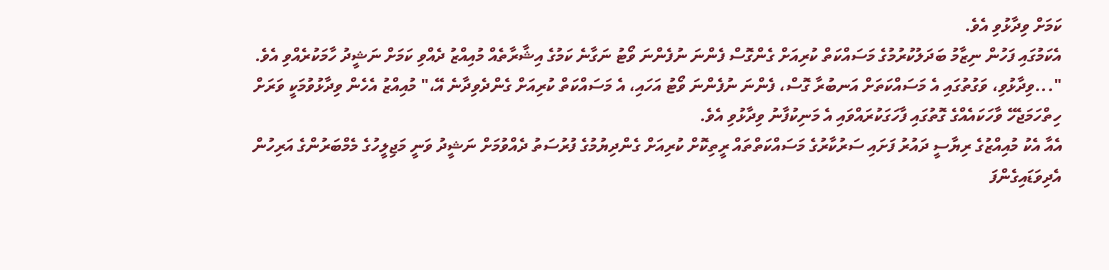ކަމަށް ވިދާޅުވި އެވެ.
އެކަމުގައި ފަހުން ނިޒާމު ބަދަލުކުރުމުގެ މަސައްކަތް ކުރިއަށް ގެންގޮސް ފެންނަ ނުފެންނަ ވޯޓު ނަގާނެ ކަމުގެ އިޝާރާތެއް މުއިއްޒު ދެއްވި ކަމަށް ނަޝީދު ހާމަކުރެއްވި އެވެ.
"...ވިދާޅުވި، ވަގުތުގައި އެ މަސައްކަތަށް އަނބުރާ ގޮސް، ފެންނަ ނުފެންނަ ވޯޓު އަހައި، އެ މަސައްކަތް ކުރިއަށް ގެންދެވިދާނެ އޭ،" މުއިއްޒު އެހެން ވިދާޅުވުމަކީ ވަރަށް ހިތްހަމަޖެހޭ ވާހަކައެއްގެ ގޮތުގައި ފާހަގަކުރައްވައި އެ މަނިކުފާނު ވިދާޅުވި އެވެ.
އެއާ އެކު މުއިއްޒުގެ ރިޔާސީ ދައުރު ފަށައި ސަރުކާރުގެ މަސައްކަތްތައް ރީތިކޮށް ކުރިއަށް ގެންދިޔުމުގެ ފުރުސަތު ދެއްވުމަށް ނަޝީދު ވަނީ މަޖިލީހުގެ މެމްބަރުންގެ އަރިހުން އެދިވަޑައިގެންފަ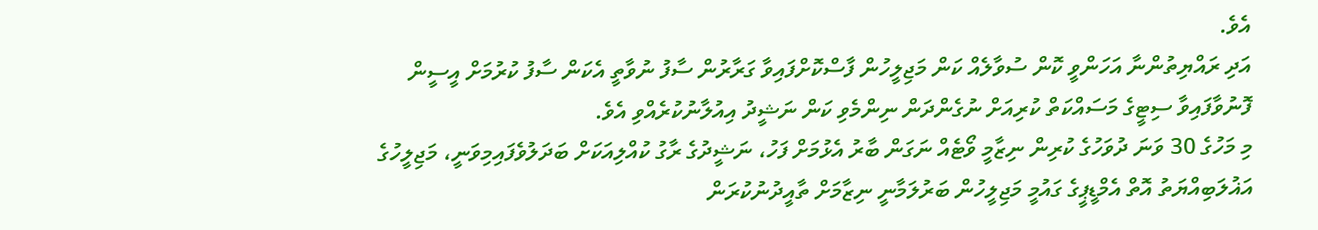އެވެ.
އަދި ރައްޔިތުންނާ އަހަންވީ ކޮން ސުވާލެއް ކަން މަޖިލީހުން ފާސްކޮށްފައިވާ ގަރާރުން ސާފު ނުވާތީ އެކަން ސާފު ކުރުމަށް އީސީން ފޮނުވާފައިވާ ސިޓީގެ މަސައްކަތް ކުރިއަށް ނުގެންދަން ނިންމެވި ކަން ނަޝީދު އިއުލާނުކުރެއްވި އެވެ.
މި މަހުގެ 30 ވަނަ ދުވަހުގެ ކުރިން ނިޒާމީ ވޯޓެއް ނަގަން ބާރު އެޅުމަށް ފަހު، ނަޝީދުގެ ރާގު ކުއްލިއަކަށް ބަދަލުވެފައިމިވަނީ، މަޖިލީހުގެ އަޣުލަބިއްޔަތު އޮތް އެމްޑީޕީގެ ގައުމީ މަޖިލީހުން ބަރުލަމާނީ ނިޒާމަށް ތާއީދުނުކުރަން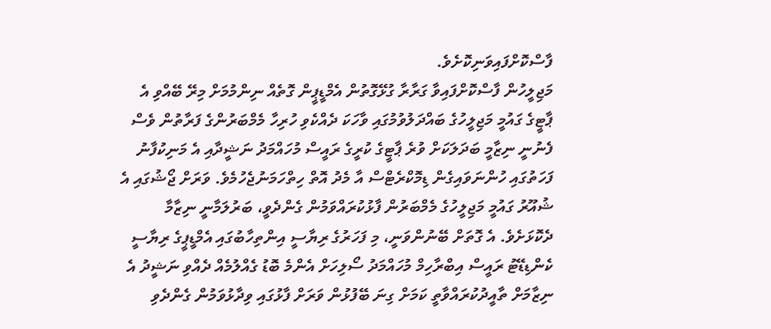ފާސްކޮށްފައިވަނިކޮށެވެ.
މަޖިލީހުން ފާސްކޮށްފައިވާ ގަރާރާ ގުޅޭގޮތުން އެމްޑީޕީން ގޮތެއް ނިންމުމަށް މިރޭ ބޭއްވި އެ ޕާޓީގެ ގައުމީ މަޖިލީހުގެ ބައްދަލުވުމުގައި ވާހަކަ ދެއްކެވި ހުރިހާ މެމްބަރުންގެ ފަރާތުން ވެސް ފެނުނީ ނިޒާމީ ބަދަލަކަށް ވުރެ ޕާޓީގެ ކުރީގެ ރައީސް މުހައްމަދު ނަޝީދާއި އެ މަނިކުފާނު ފަހަތުގައި ހުންނަވައިގެން ޑިމޮކްރެޓްސް އާ މެދު އޮތް ހިތްހަމަނުޖެހުމެވެ. ވަރަށް ޖޯޝުގައި އެ ޝުއޫރު ގައުމީ މަޖިލީހުގެ މެމްބަރުން ފާޅުކުރައްވަމުން ގެންދެވީ، ބަރުލަމާނީ ނިޒާމާ ދެކޮޅަށެވެ. އެ ގޮތަށް ބޭނުންވަނީ، މި ފަހަރުގެ ރިޔާސީ އިންތިހާބުގައި އެމްޑީޕީގެ ރިޔާސީ ކެންޑިޑޭޓު ރައީސް އިބްރާހިމް މުހައްމަދު ސޯލިހަށް އެންމެ ބޮޑު ގެއްލުމެއް ދެއްވި ނަޝީދު އެ ނިޒާމަށް ތާއީދުކުރައްވާތީ ކަމަށް ގިނަ ބޭފުޅުން ވަރަށް ފާޅުގައި ވިދާޅުވަމުން ގެންދެވި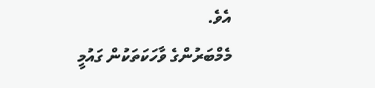އެވެ.
މެމްބަރުންގެ ވާހަކަތަކުން ގައުމީ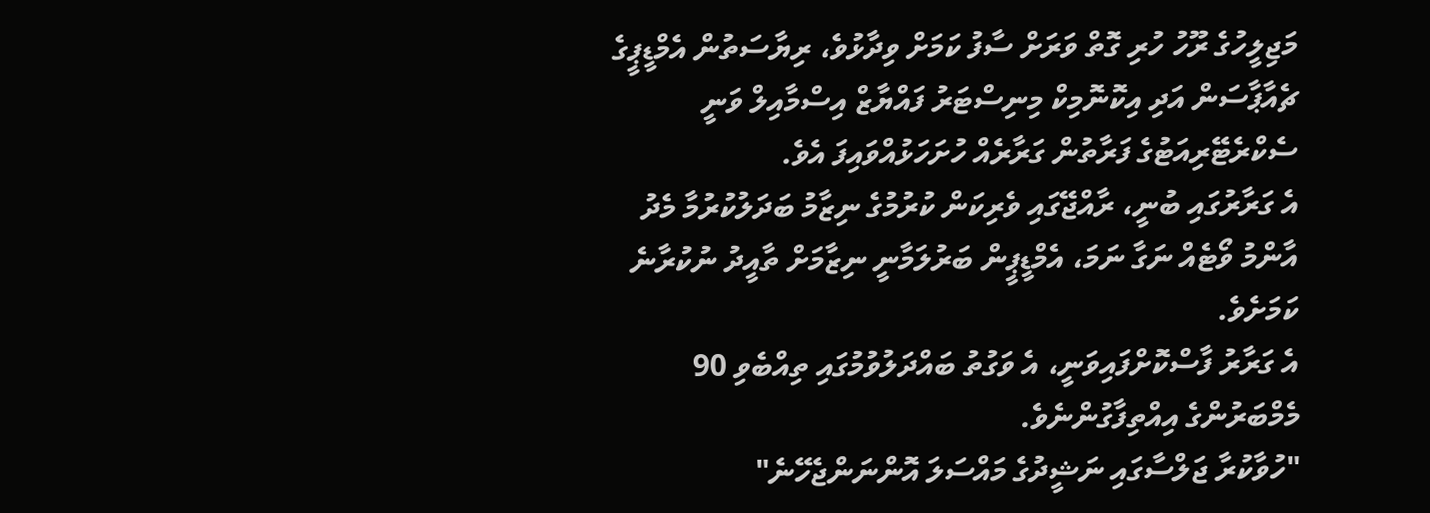މަޖިލީހުގެ ރޫހު ހުރި ގޮތް ވަރަށް ސާފު ކަމަށް ވިދާޅުވެ، ރިޔާސަތުން އެމްޑީޕީގެ ޗެއާޕާސަން އަދި އިކޮނޮމިކް މިނިސްޓަރު ފައްޔާޒް އިސްމާއިލް ވަނީ ސެކްރެޓޭރިއަޓުގެ ފަރާތުން ގަރާރެއް ހުށަހަޅުއްވައިފަ އެވެ.
އެ ގަރާރުގައި ބުނީ، ރާއްޖޭގައި ވެރިކަން ކުރުމުގެ ނިޒާމު ބަދަލުކުރުމާ މެދު އާންމު ވޯޓެއް ނަގާ ނަމަ، އެމްޑީޕީން ބަރުލަމާނީ ނިޒާމަށް ތާއީދު ނުކުރާނެ ކަމަށެވެ.
އެ ގަރާރު ފާސްކޮށްފައިވަނީ، އެ ވަގުތު ބައްދަލުވުމުގައި ތިއްބެވި 90 މެމްބަރުންގެ އިއްތިފާގުންނެވެ.
"ހުވާކުރާ ޖަލްސާގައި ނަޝީދުގެ މައްސަލަ އޮންނަންޖެހޭނެ"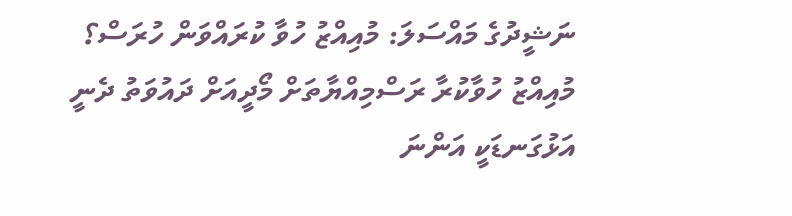ނަޝީދުގެ މައްސަލަ: މުއިއްޒު ހުވާ ކުރައްވަން ހުރަސް؟
މުއިއްޒު ހުވާކުރާ ރަސްމިއްޔާތަށް މޯދީއަށް ދައުވަތު ދެނީ
އަޅުގަނޑަކީ އަންނަ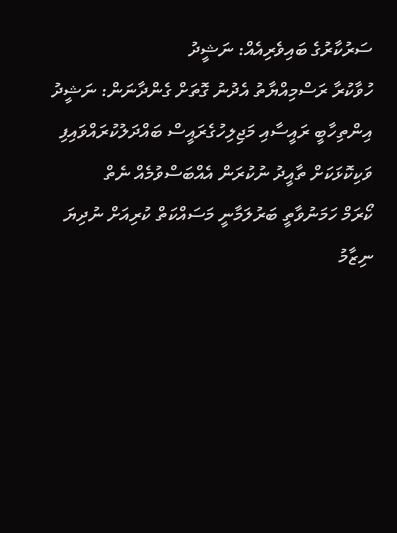ސަރުކާރުގެ ބައިވެރިއެއް: ނަޝީދު
ހުވާކުރާ ރަސްމިއްޔާތު އެދުނު ގޮތަށް ގެންދާނަން: ނަޝީދު
އިންތިހާބީ ރައީސާއި މަޖިލިހުގެރައީސް ބައްދަލުކުރައްވައިފި
ވަކިކޮޅަކަށް ތާއީދު ނުކުރަން އެއްބަސްވުމެއް ނެތް
ކޯރަމް ހަމަނުވާތީ ބަރުލަމާނީ މަސައްކަތް ކުރިއަށް ނުދިޔަ
ނިޒާމު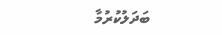ބަދަލުކުރުމާ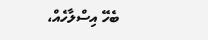ބެހޭ އިސްލާހެއް،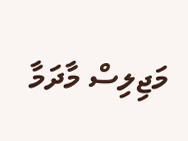މަޖިލިސް މާދަމާ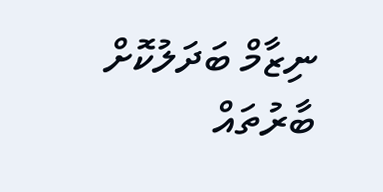ނިޒާމް ބަދަލުކޮށް ބާރުތައް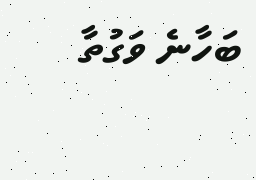ބަހާނެ ވަގުތާ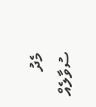މެދު ސުވާލެއް